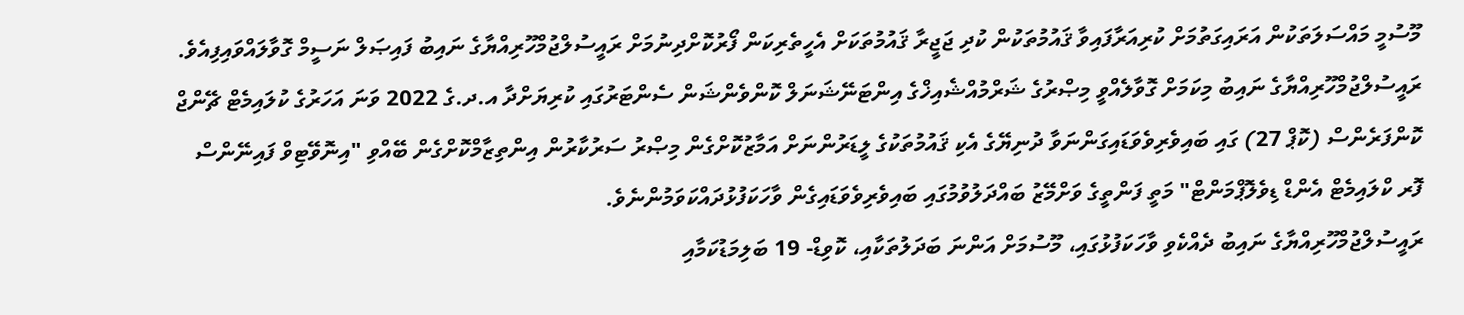މޫސުމީ މައްސަލަތަކުން އަރައިގަތުމަށް ކުރިއަރާފައިވާ ޤައުމުތަކުން ކުދި ޖަޖީރާ ޤައުމުތަކަށް އެހީތެރިކަން ފޯރުކޮށްދިނުމަށް ރައީސުލްޖުމްހޫރިއްޔާގެ ނައިބު ފައިޞަލް ނަސީމް ގޮވާލައްވައިފިއެވެ.
ރައީސުލްޖުމްހޫރިއްޔާގެ ނައިބު މިކަމަށް ގޮވާލެއްވީ މިޞްރުގެ ޝަރްމުއްޝެއިޚްގެ އިންޓަނޭޝަނަލް ކޮންވެންޝަން ސެންޓަރުގައި ކުރިޔަށްދާ އ.ދ.ގެ 2022 ވަނަ އަހަރުގެ ކުލައިމެޓް ޗޭންޖް ކޮންފަރެންސް (ކޮޕް 27) ގައި ބައިވެރިވެވަޑައިގަންނަވާ ދުނިޔޭގެ އެކި ޤައުމުތަކުގެ ލީޑަރުންނަށް އަމާޒުކޮށްގެން މިޞްރު ސަރުކާރުން އިންތިޒާމްކޮށްގެން ބޭއްވި "އިނޮވޭޓިވް ފައިނޭންސް ފޮރ ކްލައިމެޓް އެންޑް ޑިވެލޮޕްމަންޓް" މަތީ ފަންތީގެ ވަށްމޭޒު ބައްދަލުވުމުގައި ބައިވެރިވެވަޑައިގެން ވާހަކަފުޅުދައްކަވަމުންނެވެ.
ރައީސުލްޖުމްހޫރިއްޔާގެ ނައިބު ދެއްކެވި ވާހަކަފުޅުގައި، މޫސުމަށް އަންނަ ބަދަލުތަކާއި، ކޮވިޑް- 19 ބަލިމަޑުކަމާއި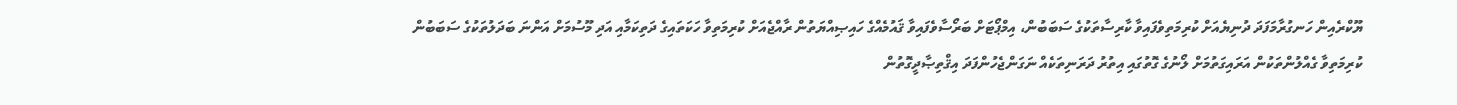ޔޫކްރެއިން ހަނގުރާމަފަދަ ދުނިޔެއަށް ކުރިމަތިވެފައިވާ ކާރިސާތަކުގެ ސަބަބުން، އިމްޕޯޓަށް ބަރޯސާވެފައިވާ ޤައުމެއްގެ ހައިޞިއްޔަތުން ރާއްޖެއަށް ކުރިމަތިވާ ހަކަތައިގެ ދަތިކަމާއި އަދި މޫސުމަށް އަންނަ ބަދަލުތަކުގެ ސަބަބުން ކުރިމަތިވާ ގެއްލުންތަކުން އަރައިގަތުމަށް ލޯނުގެ ގޮތުގައި އިތުރު ދަރަނިތަކެއް ނަގަންޖެހުންފަދަ އިޤްތިޞާދީގޮތުން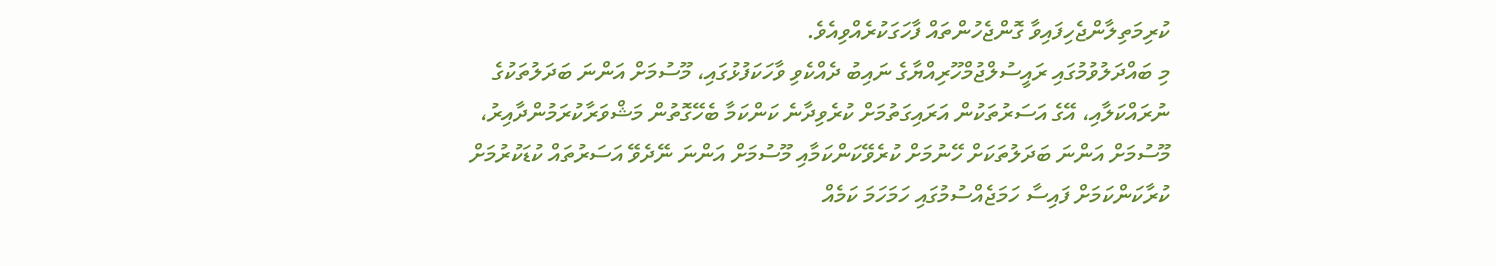ކުރިމަތިލާންޖެހިފައިވާ ގޮންޖެހުންތައް ފާހަގަކުރެއްވިއެވެ.
މި ބައްދަލުވުމުގައި ރައީސުލްޖުމްހޫރިއްޔާގެ ނައިބު ދެއްކެވި ވާހަކަފުޅުގައި، މޫސުމަށް އަންނަ ބަދަލުތަކުގެ ނުރައްކަލާއި، އޭގެ އަސަރުތަކުން އަރައިގަތުމަށް ކުރެވިދާނެ ކަންކަމާ ބެހޭގޮތުން މަޝްވަރާކުރަމުންދާއިރު، މޫސުމަށް އަންނަ ބަދަލުތަކަށް ހޭނުމަށް ކުރެވޭކަންކަމާއި މޫސުމަށް އަންނަ ނޭދެވޭ އަސަރުތައް ކުޑަކުރުމަށް ކުރާކަންކަމަށް ފައިސާ ހަމަޖެއްސުމުގައި ހަމަހަމަ ކަމެއް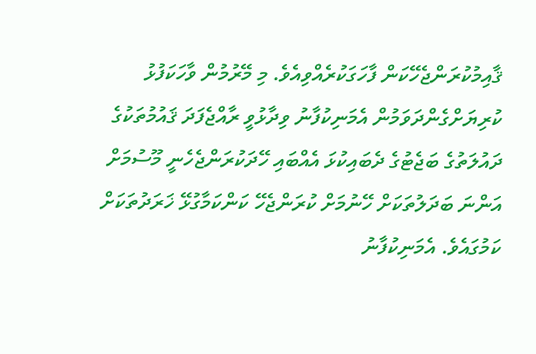ޤާއިމުކުރަންޖެހޭކަން ފާހަގަކުރެއްވިއެވެ. މި މޭރުމުން ވާހަކަފުޅު ކުރިޔަށްގެންދަވަމުން އެމަނިކުފާނު ވިދާޅުވީ ރާއްޖެފަދަ ޤައުމުތަކުގެ ދައުލަތުގެ ބަޖެޓުގެ ދެބައިކުޅަ އެއްބައި ހޭދަކުރަންޖެހެނީ މޫސުމަށް އަންނަ ބަދަލުތަކަށް ހޭނުމަށް ކުރަންޖެހޭ ކަންކަމާގުޅޭ ޚަރަދުތަކަށް ކަމުގައެވެ. އެމަނިކުފާނު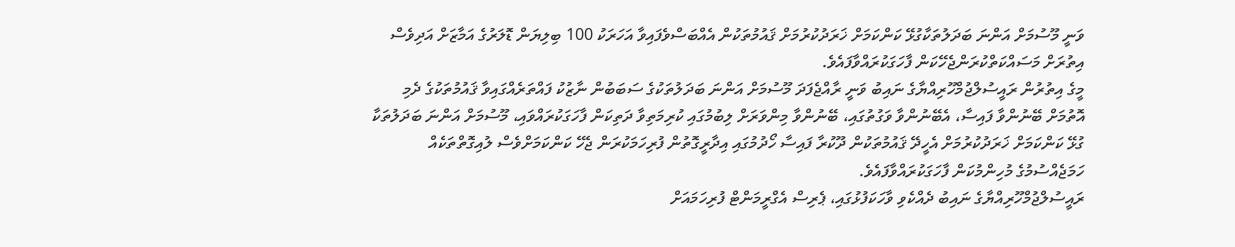ވަނީ މޫސުމަށް އަންނަ ބަދަލުތަކާގުޅޭ ކަންކަމަށް ޚަރަދުކުރުމަށް ޤައުމުތަކުން އެއްބަސްވެފައިވާ އަހަރަކު 100 ބިލިޔަން ޑޮލަރުގެ އަމާޒަށް އަދިވެސް އިތުރަށް މަސައްކަތްކުރަންޖެހޭކަން ފާހަގަކުރައްވާފައެވެ.
މީގެ އިތުރުން ރައީސުލްޖުމްހޫރިއްޔާގެ ނައިބު ވަނީ ރާއްޖެފަދަ މޫސުމަށް އަންނަ ބަދަލުތަކުގެ ސަބަބުން ނާޒުކު ފައްތަރެއްގައިވާ ޤައުމުތަކުގެ ދެމި އޮތުމަށް ބޭނުންވާ ފައިސާ، އެބޭނުންވާ ވަގުތުގައި، ބޭނުންވާ މިންވަރަށް ލިބުމުގައި ކުރިމަތިވާ ދަތިކަން ފާހަގަކުރައްވައި، މޫސުމަށް އަންނަ ބަދަލުތަކާ ގުޅޭ ކަންކަމަށް ޚަރަދުކުރުމަށް އެހީދޭ ޤައުމުތަކުން ދޫކުރާ ފައިސާ ހޯދުމުގައި އިދާރީގޮތުން ފުރިހަމަކުރަން ޖެހޭ ކަންކަމަށްވެސް ލުއިގޮތްތަކެއް ހަމަޖެއްސުމުގެ މުހިންމުކަން ފާހަގަކުރައްވާފައެވެ.
ރައީސުލްޖުމްހޫރިއްޔާގެ ނައިބު ދެއްކެވި ވާހަކަފުޅުގައި، ޕެރިސް އެގްރީމަންޓް ފުރިހަމައަށް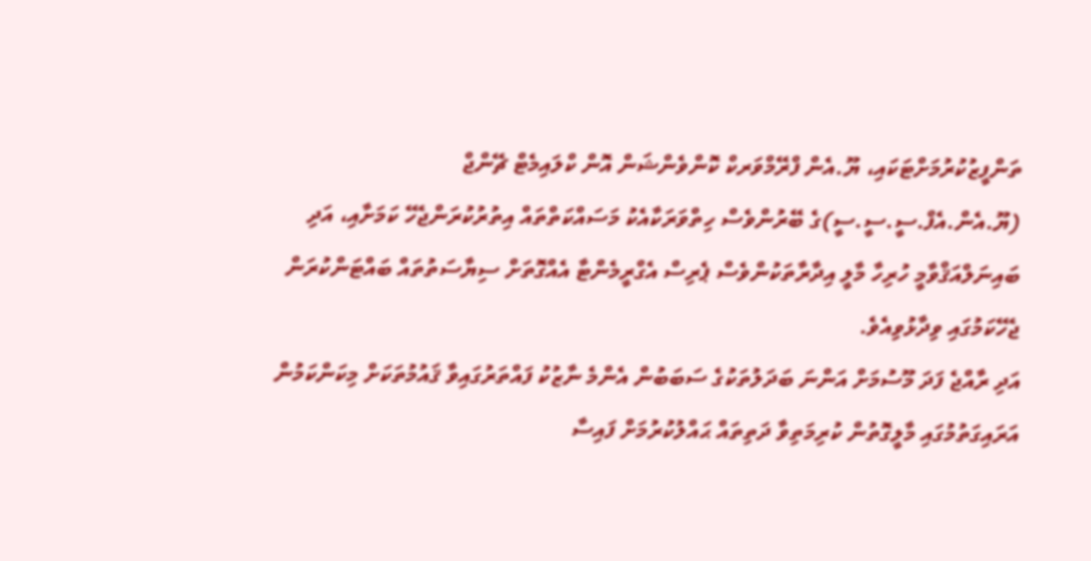ތަންފީޒުކުރުމަށްޓަކައި، ޔޫ.އެން ފްރޭމްވަރކް ކޮންވެންޝަން އޮން ކްލައިމެޓް ޗޭންޖް (ޔޫ.އެން.އެފް.ސީ.ސީ.ސީ)ގެ ބޭރުންވެސް ހިތްވަރަކާއެކު މަސައްކަތްތައް އިތުރުކުރަންޖެހޭ ކަމަށާއި، އަދި ބައިނަލްއަޤްވާމީ ހުރިހާ މާލީ އިދާރާތަކުންވެސް ޕެރިސް އެގްރީމެންޓާ އެއްގޮތަށް ސިޔާސަތުތައް ބައްޓަންކުރަން ޖެހޭކަމުގައި ވިދާޅުވިއެވެ.
އަދި ރާއްޖެ ފަދަ މޫސުމަށް އަންނަ ބަދަލުތަކުގެ ސަބަބުން އެންމެ ނާޒުކު ފައްތަރުގައިވާ ޤައުމުތަކަށް މިކަންކަމުން އަރައިގަތުމުގައި މާލީގޮތުން ކުރިމަތިވާ ދަތިތައް ޙައްލުކުރުމަށް ފައިސާ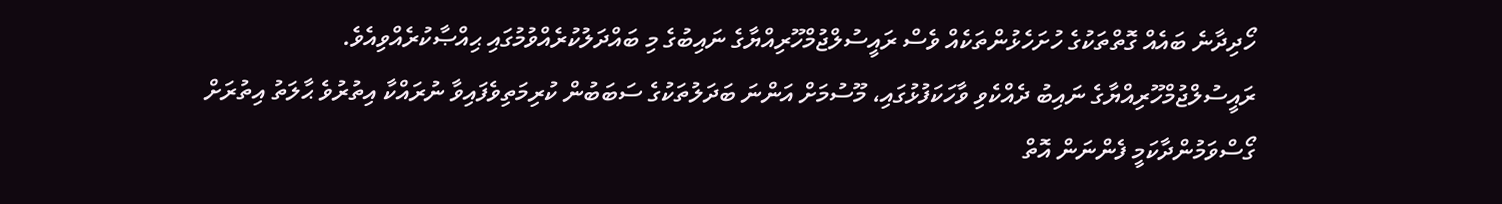ހޯދިދާނެ ބައެއް ގޮތްތަކުގެ ހުށަހެޅުންތަކެއް ވެސް ރައީސުލްޖުމްހޫރިއްޔާގެ ނައިބުގެ މި ބައްދަލުކުރެއްވުމުގައި ޙިއްޞާކުރެއްވިއެވެ.
ރައީސުލްޖުމްހޫރިއްޔާގެ ނައިބު ދެއްކެވި ވާހަކަފުޅުގައި، މޫސުމަށް އަންނަ ބަދަލުތަކުގެ ސަބަބުން ކުރިމަތިވެފައިވާ ނުރައްކާ އިތުރުވެ ޙާލަތު އިތުރަށް ގޯސްވަމުންދާކަމީ ފެންނަން އޮތް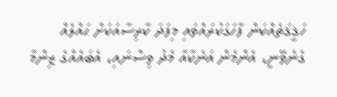ހަޤީޤަތެއްކަން ފާހަގަކުރައްވައި މިފަދަ ކާރިސާއަކަށް ޙައްލެއް ގެނެވޭނީ، އެންމެން އަނެކާއާ މެދު ވިސްނައި، އެބައެއްގެ ޒިންމާ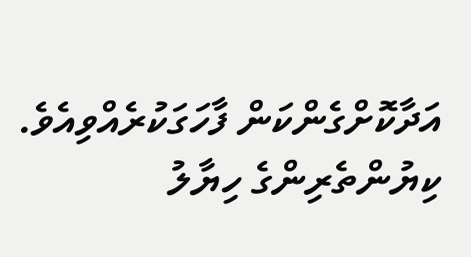އަދާކޮށްގެންކަން ފާހަގަކުރެއްވިއެވެ.
ކިޔުންތެރިންގެ ހިޔާލު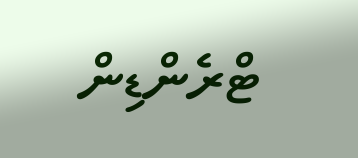ޓްރެންޑިން